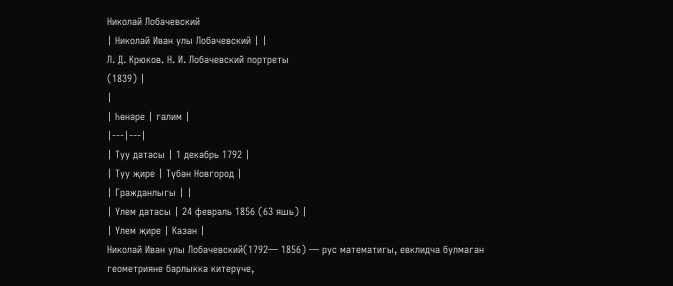Николай Лобачевский
| Николай Иван улы Лобачевский | |
Л. Д. Крюков. Н. И. Лобачевский портреты
(1839) |
|
| Һөнәре | галим |
|---|---|
| Туу датасы | 1 декабрь 1792 |
| Туу җире | Түбән Новгород |
| Гражданлыгы | |
| Үлем датасы | 24 февраль 1856 (63 яшь) |
| Үлем җире | Казан |
Николай Иван улы Лобачевский(1792— 1856) — рус математигы, евклидча булмаган геометрияне барлыкка китерүче,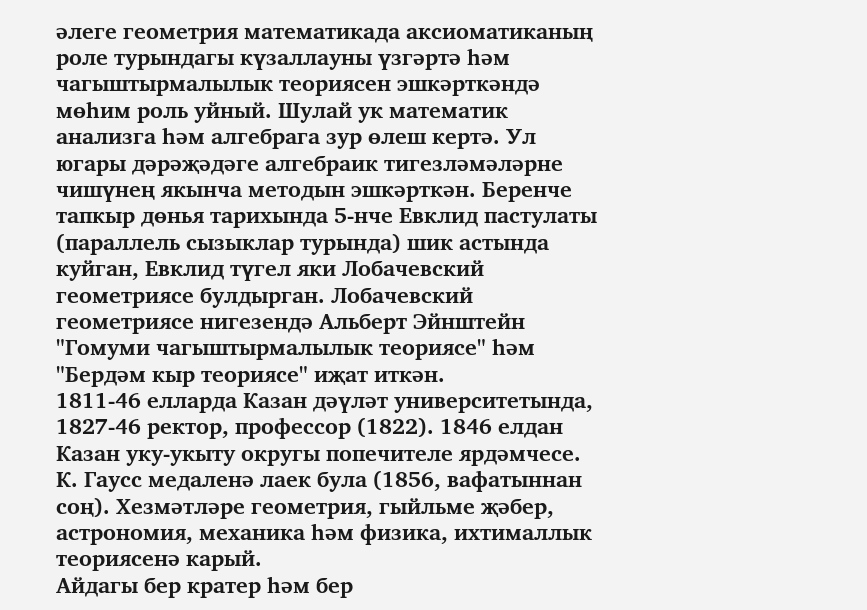әлеге геометрия математикада аксиоматиканың роле турындагы күзаллауны үзгәртә һәм чагыштырмалылык теориясен эшкәрткәндә мөһим роль уйный. Шулай ук математик анализга һәм алгебрага зур өлеш кертә. Ул югары дәрәҗәдәге алгебраик тигезләмәләрне чишүнең якынча методын эшкәрткән. Беренче тапкыр дөнья тарихында 5-нче Евклид пастулаты (параллель сызыклар турында) шик астында куйган, Евклид түгел яки Лобачевский геометриясе булдырган. Лобачевский геометриясе нигезендә Альберт Эйнштейн "Гомуми чагыштырмалылык теориясе" һәм "Бердәм кыр теориясе" иҗат иткән.
1811-46 елларда Казан дәүләт университетында, 1827-46 ректор, профессор (1822). 1846 елдан Казан уку-укыту округы попечителе ярдəмчесе. К. Гаусс медаленә лаек була (1856, вафатыннан соң). Хезмəтлəре геометрия, гыйльме җәбер, астрономия, механика һəм физика, ихтималлык теориясенә карый.
Айдагы бер кратер һəм бер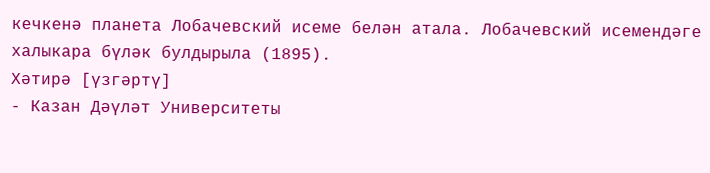кечкенə планета Лобачевский исеме белəн атала. Лобачевский исемендəге халыкара бүлəк булдырыла (1895).
Хәтирә [үзгәртү]
- Казан Дәүләт Университеты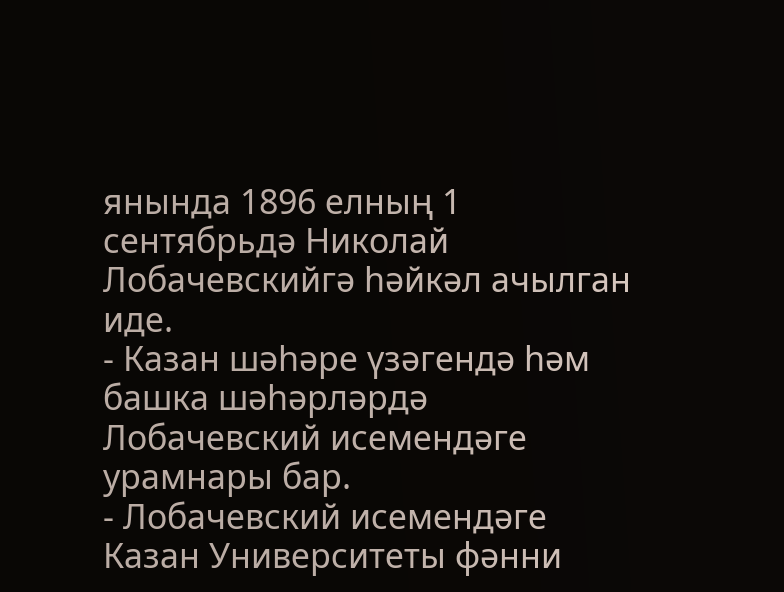янында 1896 елның 1 сентябрьдә Николай Лобачевскийгә һәйкәл ачылган иде.
- Казан шәһәре үзәгендә һәм башка шәһәрләрдә Лобачевский исемендәге урамнары бар.
- Лобачевский исемендәге Казан Университеты фәнни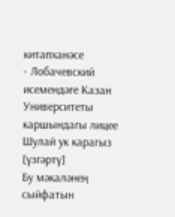китапханәсе
- Лобачевский исемендәге Казан Университеты каршындагы лицее
Шулай ук карагыз [үзгәртү]
Бу мәкаләнең сыйфатын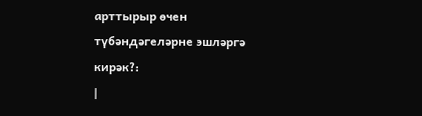арттырыр өчен түбәндәгеләрне эшләргә кирәк?:
|